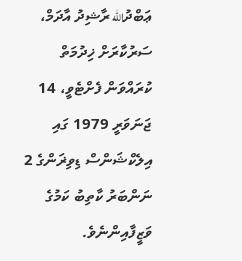ޢަބްދުالله ރާޝިދު އާދަމް، ސަރުކާރަށް ޚިދުމަތް ކުރައްވަން ފެށްޓެވީ، 14 ޖަނަވަރީ 1979 ގައި އިލެކްޝަންސް ޑިވިޜަންގެ 2 ނަންބަރު ކާތިބު ކަމުގެ ވަޒީފާއިންނެވެ.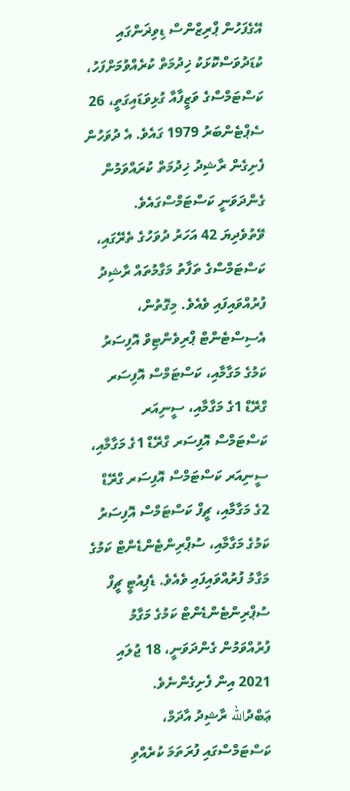އޭގެފަހުން ޕްރިޒްންސް ޑިވިޜަންގައި ކުޑަދުވަސްކޮޅަކު ޚިދުމަތް ކުރެއްވުމަށްފަހު، ކަސްޓަމްސްގެ ވަޒީފާއާ ގުޅިވަޑައިގަތީ، 26 ސެޕްޓެންބަރު 1979 ގައެވެ. އެ ދުވަހުން ފެށިގެން ރާޝިދު ޚިދުމަތް ކުރައްވަމުން ގެންދަވަނީ ކަސްޓަމްސްގައެވެ.
ވޭތުވެދިޔަ 42 އަހަރު ދުވަހުގެ ތެރޭގައި، ކަސްޓަމްސްގެ ތަފާތު މަގާމުތައް ރާޝިދު ފުރުއްވައިފައި ވެއެވެ. މިގޮތުން، އެސިސްޓެންޓް ޕްރިވެންޓިވް އޮފިސަރު ކަމުގެ މަގާމާއި، ކަސްޓަމްސް އޮފިސަރ ގްރޭޑް 1ގެ މަގާމާއި، ސީނިއަރ ކަސްޓަމްސް އޮފިސަރ ގްރޭޑް 1ގެ މަގާމާއި، ސީނިއަރ ކަސްޓަމްސް އޮފިސަރ ގްރޭޑް 2ގެ މަގާމާއި، ޗީފް ކަސްޓަމްސް އޮފިސަރު ކަމުގެ މަގާމާއި، ސުޕްރިންޓެންޑެންޓް ކަމުގެ މަގާމު ފުރުއްވައިފައި ވެއެވެ. ޑެޕިއުޓީ ޗީފް ސުޕްރިންޓެންޑެންޓް ކަމުގެ މަގާމު ފުރުއްވަމުން ގެންދަވަނީ، 18 ޖުލައި 2021 އިން ފެށިގެންނެވެ.
ޢަބްދުالله ރާޝިދު އާދަމް، ކަސްޓަމްސްގައި ފުރަތަމަ ކުރެއްވި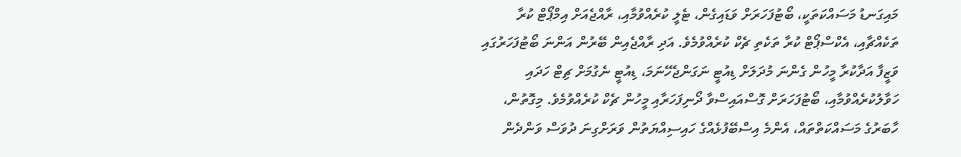މައިގަނޑު މަސައްކަތަކީ، ބޯޓުފަހަރަށް ވަޑައިގެން، ޓެލީ ކުރެއްވުމާއި، ރާއްޖެއަށް އިމްޕޯޓް ކުރާ ތަކެއްޗާއި، އެކްސްޕޯޓް ކުރާ ތަކެތި ޗެކް ކުރެއްވުމެވެ. އަދި ރާއްޖެއިން ބޭރުން އަންނަ ބޯޓުފަހަރުގައި ވަޒީފާ އަދާކުރާ މީހުން ގެންނަ މުދަލަށް ޑިއުޓީ ނަގަންޖެހޭނަމަ، ޑިއުޓީ ނެގުމަށް ޗިޓް ހަދައި ހަވާލުކުރެއްވުމާއި، ބޯޓުފަހަރަށް ގޮސްއައިސްވާ ދޯނިފަހަރާއި މީހުން ޗެކް ކުރެއްވުމެވެ. މިގޮތުން، ހާބަރުގެ މަސައްކަތްތައް، އެންމެ އިސްބޭފުޅެއްގެ ހައިސިއްޔަތުން ވަރަށްގިނަ ދުވަސް ވަންދެން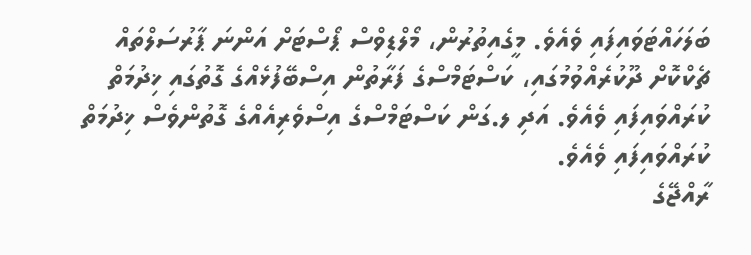ބަލަހައްޓަވައިފައި ވެއެވެ. މީގެއިތުރުން، މޯލްޑިވްސް ޕޯސްޓަށް އަންނަ ޕާރުސަލްތައް ޗެކްކޮށް ދޫކުރެއްވުމުގައި، ކަސްޓަމްސްގެ ފަރާތުން އިސްބޭފުޅެއްގެ ގޮތުގައި ޚިދުމަތް ކުރައްވައިފައި ވެއެވެ. އަދި ލ.ގަން ކަސްޓަމްސްގެ އިސްވެރިއެއްގެ ގޮތުންވެސް ޚިދުމަތް ކުރައްވައިފައި ވެއެވެ.
ރާއްޖޭގެ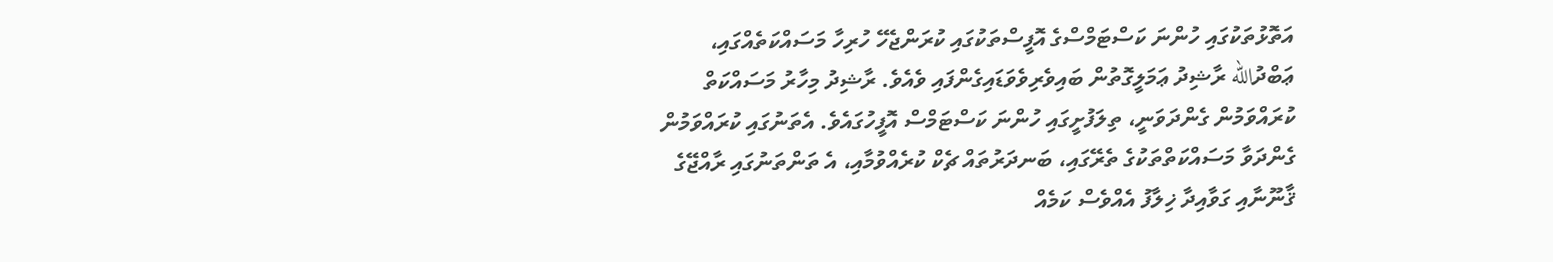އަތޮޅުތަކުގައި ހުންނަ ކަސްޓަމްސްގެ އޮފީސްތަކުގައި ކުރަންޖެހޭ ހުރިހާ މަސައްކަތެއްގައި، ޢަބްދުالله ރާޝިދު ޢަމަލީގޮތުން ބައިވެރިވެވަޑައިގެންފައި ވެއެވެ. ރާޝިދު މިހާރު މަސައްކަތް ކުރައްވަމުން ގެންދަވަނީ، ތިލަފުށީގައި ހުންނަ ކަސްޓަމްސް އޮފީހުގައެވެ. އެތަނުގައި ކުރައްވަމުން ގެންދަވާ މަސައްކަތްތަކުގެ ތެރޭގައި، ބަނދަރުތައް ޗެކް ކުރެއްވުމާއި، އެ ތަންތަނުގައި ރާއްޖޭގެ ޤާނޫނާއި ގަވާއިދާ ޚިލާފު އެއްވެސް ކަމެއް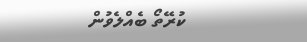ކުރޭތޯ ބެއްލެވުން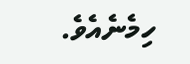ހިމެނެއެވެ.